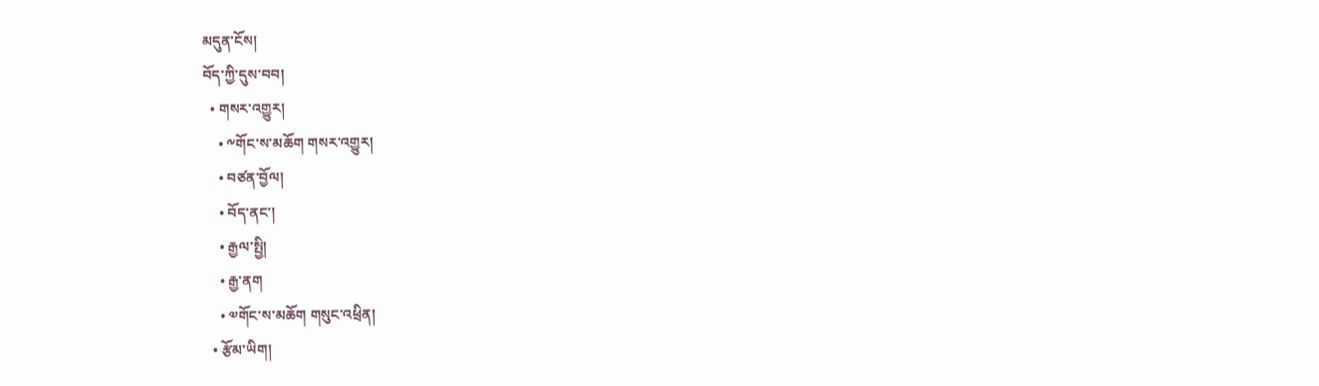མདུན་ངོས།
བོད་ཀྱི་དུས་བབ།
  • གསར་འགྱུར།
    • ༸གོང་ས་མཆོག གསར་འགྱུར།
    • བཙན་བྱོལ།
    • བོད་ནང་།
    • རྒྱལ་སྤྱི།
    • རྒྱ་ནག
    • ༧གོང་ས་མཆོག གསུང་འཕྲིན།
  • རྩོམ་ཡིག།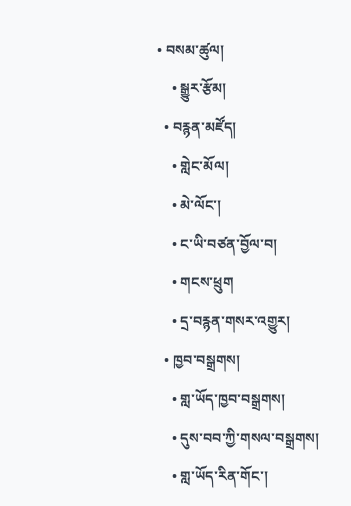• བསམ་ཚུལ།
    • སྒྱུར་རྩོམ།
  • བརྙན་མཛོད།
    • གླེང་མོལ།
    • མེ་ལོང་།
    • ང་ཡི་བཙན་བྱོལ་བ།
    • གངས་ཕྲུག
    • དྲ་བརྙན་གསར་འགྱུར།
  • ཁྱབ་བསྒྲགས།
    • གླ་ཡོད་ཁྱབ་བསྒྲགས།
    • དུས་བབ་ཀྱི་གསལ་བསྒྲགས།
    • གླ་ཡོད་རིན་གོང་།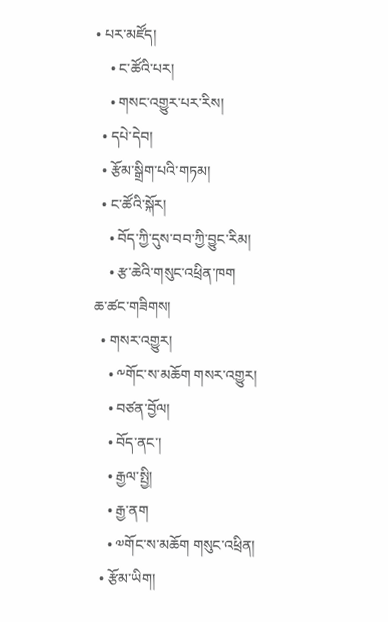• པར་མཛོད།
    • ང་ཚོའི་པར།
    • གསང་འགྱུར་པར་རིས།
  • དཔེ་དེབ།
  • རྩོམ་སྒྲིག་པའི་གཏམ།
  • ང་ཚོའི་སྐོར།
    • བོད་ཀྱི་དུས་བབ་ཀྱི་བྱུང་རིམ།
    • རྩ་ཆེའི་གསུང་འཕྲིན་ཁག
ཆ་ཚང་གཟིགས།
  • གསར་འགྱུར།
    • ༸གོང་ས་མཆོག གསར་འགྱུར།
    • བཙན་བྱོལ།
    • བོད་ནང་།
    • རྒྱལ་སྤྱི།
    • རྒྱ་ནག
    • ༧གོང་ས་མཆོག གསུང་འཕྲིན།
  • རྩོམ་ཡིག།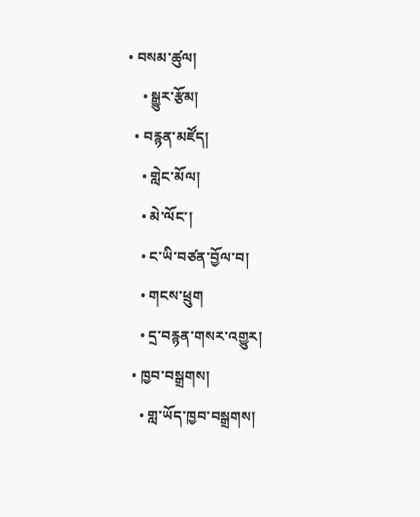• བསམ་ཚུལ།
    • སྒྱུར་རྩོམ།
  • བརྙན་མཛོད།
    • གླེང་མོལ།
    • མེ་ལོང་།
    • ང་ཡི་བཙན་བྱོལ་བ།
    • གངས་ཕྲུག
    • དྲ་བརྙན་གསར་འགྱུར།
  • ཁྱབ་བསྒྲགས།
    • གླ་ཡོད་ཁྱབ་བསྒྲགས།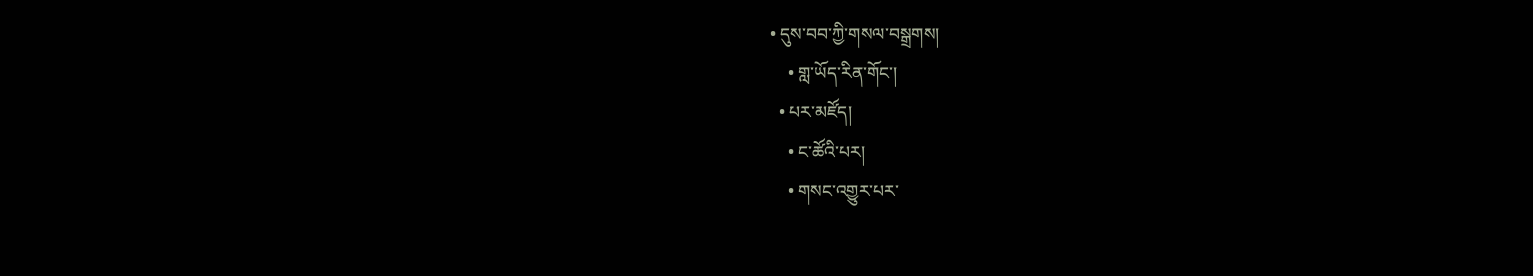• དུས་བབ་ཀྱི་གསལ་བསྒྲགས།
    • གླ་ཡོད་རིན་གོང་།
  • པར་མཛོད།
    • ང་ཚོའི་པར།
    • གསང་འགྱུར་པར་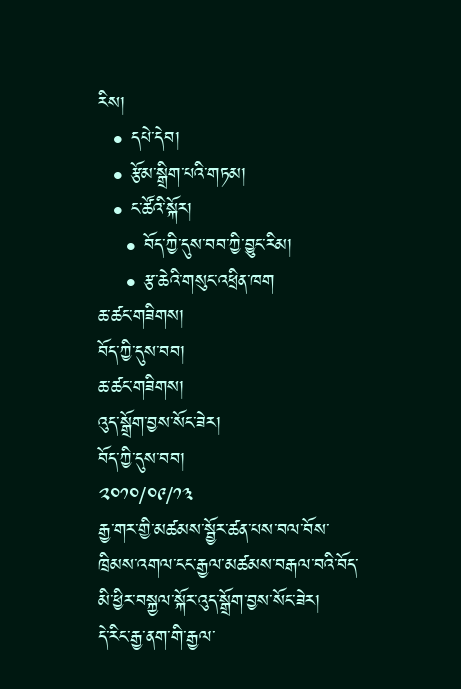རིས།
  • དཔེ་དེབ།
  • རྩོམ་སྒྲིག་པའི་གཏམ།
  • ང་ཚོའི་སྐོར།
    • བོད་ཀྱི་དུས་བབ་ཀྱི་བྱུང་རིམ།
    • རྩ་ཆེའི་གསུང་འཕྲིན་ཁག
ཆ་ཚང་གཟིགས།
བོད་ཀྱི་དུས་བབ།
ཆ་ཚང་གཟིགས།
འུད་སྒྲོག་བྱས་སོང་ཟེར།
བོད་ཀྱི་དུས་བབ།
༢༠༡༠/༠༩/༡༣
རྒྱ་གར་གྱི་མཚམས་སྦྱོར་ཚན་པས་བལ་བོས་ཁྲིམས་འགལ་ངང་རྒྱལ་མཚམས་བརྒལ་བའི་བོད་མི་ཕྱིར་བསྐྱལ་སྐོར་འུད་སྒྲོག་བྱས་སོང་ཟེར།
དེ་རིང་རྒྱ་ནག་གི་རྒྱལ་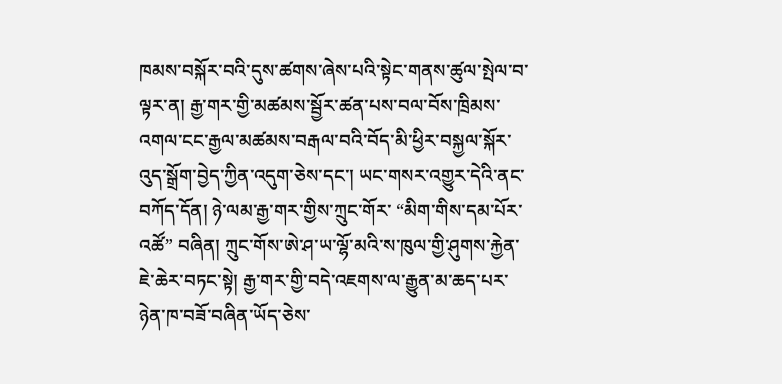ཁམས་བསྐོར་བའི་དུས་ཚགས་ཞེས་པའི་སྟེང་གནས་ཚུལ་སྤེལ་བ་ལྟར་ན། རྒྱ་གར་གྱི་མཚམས་སྦྱོར་ཚན་པས་བལ་བོས་ཁྲིམས་འགལ་ངང་རྒྱལ་མཚམས་བརྒལ་བའི་བོད་མི་ཕྱིར་བསྐྱལ་སྐོར་འུད་སྒྲོག་བྱེད་ཀྱིན་འདུག་ཅེས་དང་། ཡང་གསར་འགྱུར་དེའི་ནང་བཀོད་དོན། ཉེ་ལམ་རྒྱ་གར་གྱིས་ཀྲུང་གོར་ “མིག་གིས་དམ་པོར་འཚོ” བཞིན། ཀྲུང་གོས་ཨེ་ཤ་ཡ་ལྷོ་མའི་ས་ཁུལ་གྱི་ཤུགས་རྐྱེན་ཇེ་ཆེར་བཏང་སྟེ། རྒྱ་གར་གྱི་བདེ་འཇགས་ལ་རྒྱུན་མ་ཆད་པར་ཉེན་ཁ་བཟོ་བཞིན་ཡོད་ཅེས་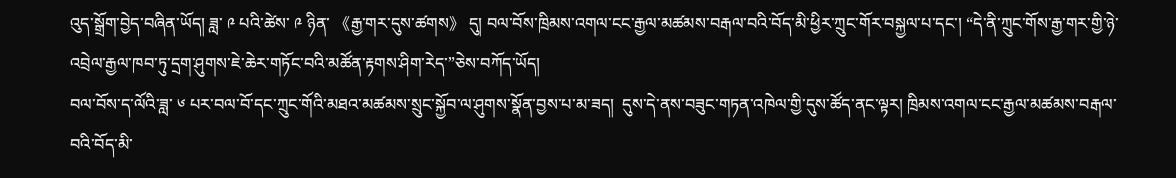འུད་སྒྲོག་བྱེད་བཞིན་ཡོད། ཟླ་ ༩ པའི་ཚེས་ ༩ ཉིན་ 《རྒྱ་གར་དུས་ཚགས》 དུ། བལ་བོས་ཁྲིམས་འགལ་ངང་རྒྱལ་མཚམས་བརྒལ་བའི་བོད་མི་ཕྱིར་ཀྲུང་གོར་བསྐྱལ་པ་དང་། “དེ་ནི་ཀྲུང་གོས་རྒྱ་གར་གྱི་ཉེ་འབྲེལ་རྒྱལ་ཁབ་ཏུ་དྲག་ཤུགས་ཇེ་ཆེར་གཏོང་བའི་མཚོན་རྟགས་ཤིག་རེད་”ཅེས་བཀོད་ཡོད།
བལ་བོས་ད་ལོའི་ཟླ་ ༦ པར་བལ་བོ་དང་ཀྲུང་གོའི་མཐའ་མཚམས་སྲུང་སྐྱོབ་ལ་ཤུགས་སྣོན་བྱས་པ་མ་ཟད།  དུས་དེ་ནས་བཟུང་གཏན་འཁེལ་གྱི་དུས་ཚོད་ནང་ལྟར། ཁྲིམས་འགལ་ངང་རྒྱལ་མཚམས་བརྒལ་བའི་བོད་མི་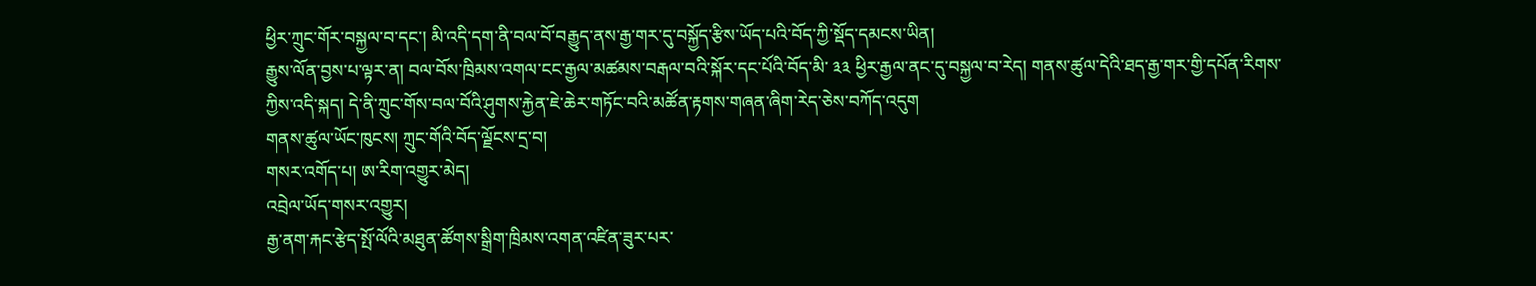ཕྱིར་ཀྲུང་གོར་བསྐྱལ་བ་དང་། མི་འདི་དག་ནི་བལ་བོ་བརྒྱུད་ནས་རྒྱ་གར་དུ་བསྐྱོད་རྩིས་ཡོད་པའི་བོད་ཀྱི་སྡོད་དམངས་ཡིན།
རྒྱུས་ལོན་བྱས་པ་ལྟར་ན། བལ་བོས་ཁྲིམས་འགལ་ངང་རྒྱལ་མཚམས་བརྒལ་བའི་སྐོར་དང་པོའི་བོད་མི་ ༣༣ ཕྱིར་རྒྱལ་ནང་དུ་བསྐྱལ་བ་རེད། གནས་ཚུལ་དེའི་ཐད་རྒྱ་གར་གྱི་དཔོན་རིགས་ཀྱིས་འདི་སྐད། དེ་ནི་ཀྲུང་གོས་བལ་བོའི་ཤུགས་རྐྱེན་ཇེ་ཆེར་གཏོང་བའི་མཚོན་རྟགས་གཞན་ཞིག་རེད་ཅེས་བཀོད་འདུག
གནས་ཚུལ་ཡོང་ཁུངས། ཀྲུང་གོའི་བོད་ལྗོངས་དྲ་བ།
གསར་འགོད་པ། ཨ་རིག་འགྱུར་མེད།
འབྲེལ་ཡོད་གསར་འགྱུར།
རྒྱ་ནག་རྐང་རྩེད་སྤོ་ལོའི་མཐུན་ཚོགས་སྒྲིག་ཁྲིམས་འགན་འཛིན་ཟུར་པར་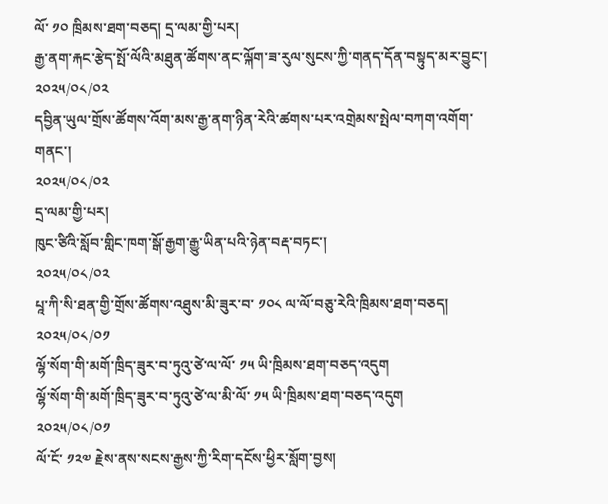ལོ་ ༡༠ ཁྲིམས་ཐག་བཅད། དྲ་ལམ་གྱི་པར།
རྒྱ་ནག་རྐང་རྩེད་སྤོ་ལོའི་མཐུན་ཚོགས་ནང་ལྐོག་ཟ་རུལ་སུངས་ཀྱི་གནད་དོན་བསྟུད་མར་བྱུང་།
༢༠༢༥/༠༨/༠༢
དབྱིན་ཡུལ་གྲོས་ཚོགས་འོག་མས་རྒྱ་ནག་ཉིན་རེའི་ཚགས་པར་འགྲེམས་སྤེལ་བཀག་འགོག་གནང་།
༢༠༢༥/༠༨/༠༢
དྲ་ལམ་གྱི་པར།
ཁུང་ཙིའི་སློབ་གླིང་ཁག་སྒོ་རྒྱག་རྒྱུ་ཡིན་པའི་ཉེན་བརྡ་བཏང་།
༢༠༢༥/༠༨/༠༢
པཱ་ཀི་སི་ཐན་གྱི་གྲོས་ཚོགས་འཐུས་མི་ཟུར་བ་ ༡༠༨ ལ་ལོ་བཅུ་རེའི་ཁྲིམས་ཐག་བཅད།
༢༠༢༥/༠༨/༠༡
ལྷོ་སོག་གི་མགོ་ཁྲིད་ཟུར་བ་ཏུའུ་ཙེ་ལ་ལོ་ ༡༥ ཡི་ཁྲིམས་ཐག་བཅད་འདུག
ལྷོ་སོག་གི་མགོ་ཁྲིད་ཟུར་བ་ཏུའུ་ཙེ་ལ་མི་ལོ་ ༡༥ ཡི་ཁྲིམས་ཐག་བཅད་འདུག
༢༠༢༥/༠༨/༠༡
ལོ་ངོ་ ༡༢༧ རྗེས་ནས་སངས་རྒྱས་ཀྱི་རིག་དངོས་ཕྱིར་སློག་བྱས།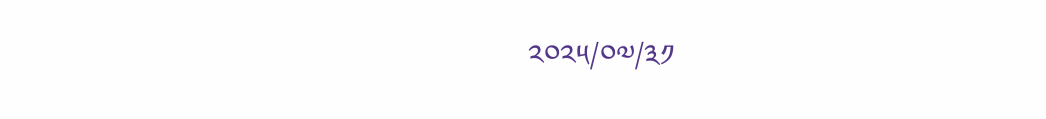༢༠༢༥/༠༧/༣༡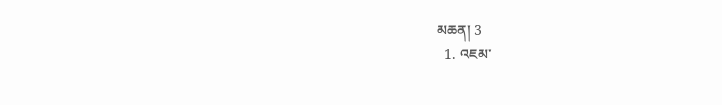མཆན། 3
  1. འཇམ་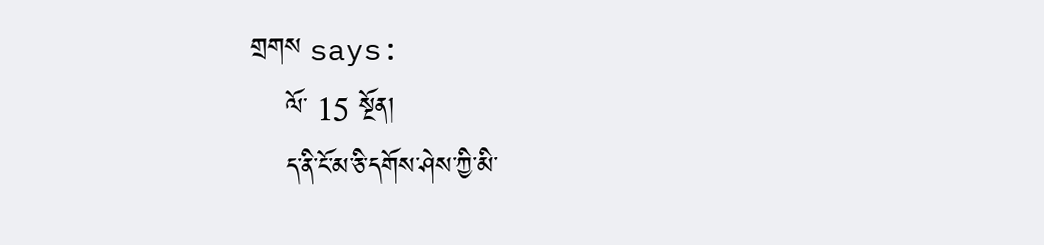གྲགས says:
    ལོ་ 15 སྔོན།
    ད་ནི་ངོ་མ་ཅི་དགོས་ཤེས་ཀྱི་མི་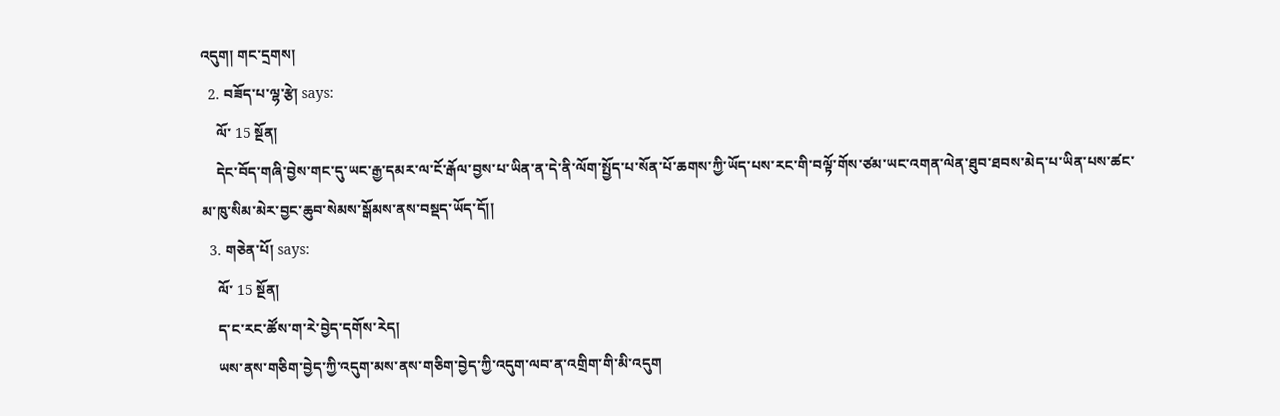འདུག། གང་དྲགས།
  2. བཟོད་པ་ལྷ་རྩེ། says:
    ལོ་ 15 སྔོན།
    དེང་བོད་གཞི་བྱེས་གང་དུ་ཡང་རྒྱ་དམར་ལ་ངོ་རྒོལ་བྱས་པ་ཡིན་ན་དེ་ནི་ལོག་སྤྱོད་པ་སོན་པོ་ཆགས་ཀྱི་ཡོད་པས་རང་གི་བལྟོ་གོས་ཙམ་ཡང་འགན་ལེན་ཐུབ་ཐབས་མེད་པ་ཡིན་པས་ཚང་མ་ཁུ་སིམ་མེར་བྱང་ཆུབ་སེམས་སྒོམས་ནས་བསྡད་ཡོད་དོ།།
  3. གཅེན་པོ། says:
    ལོ་ 15 སྔོན།
    ད་ང་རང་ཚོས་ག་རེ་བྱེད་དགོས་རེད།
    ཡས་ནས་གཅིག་བྱེད་ཀྱི་འདུག་མས་ནས་གཅིག་བྱེད་ཀྱི་འདུག་ལབ་ན་འགྲིག་གི་མི་འདུག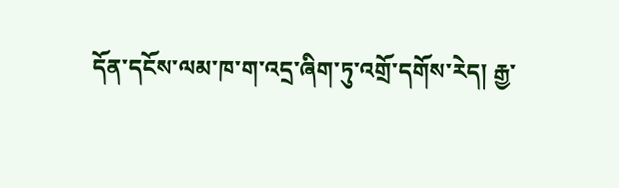དོན་དངོས་ལམ་ཁ་ག་འདྲ་ཞིག་ཏུ་འགྲོ་དགོས་རེད། རྒྱ་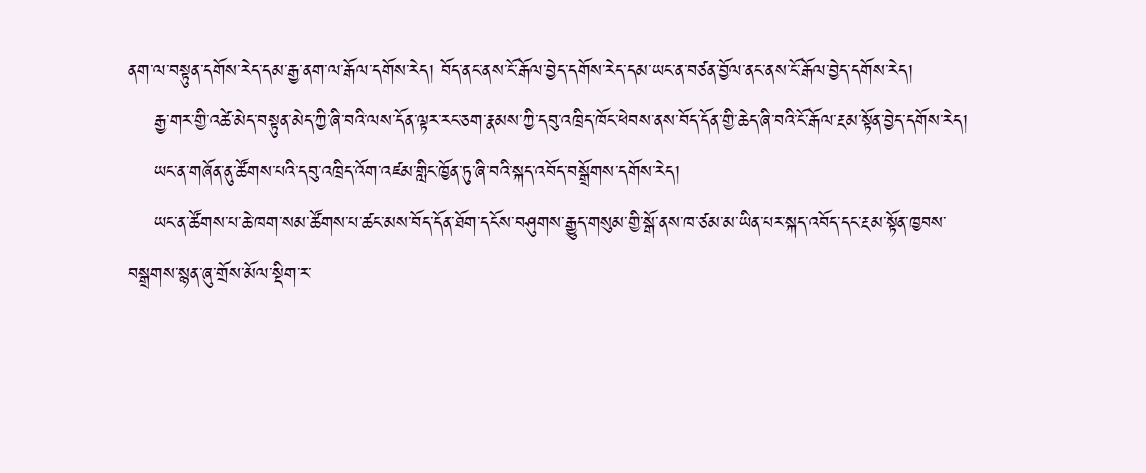ནག་ལ་བསྟུན་དགོས་རེད་དམ་རྒྱ་ནག་ལ་རྒོལ་དགོས་རེད། བོད་ནང་ནས་ངོ་རྒོལ་བྱེད་དགོས་རེད་དམ་ཡང་ན་བཙན་བྱོལ་ནང་ནས་ངོ་རྒོལ་བྱེད་དགོས་རེད།
    རྒྱ་གར་གྱི་འཚེ་མེད་བསྟུན་མེད་ཀྱི་ཞི་བའི་ལས་དོན་ལྟར་རང་ཅག་རྣམས་ཀྱི་དབུ་འཁྲིད་ཁོང་ཕེབས་ནས་བོད་དོན་གྱི་ཆེད་ཞི་བའི་ངོ་རྒོལ་རྔམ་སྟོན་བྱེད་དགོས་རེད།
    ཡང་ན་གཞོན་ནུ་ཚོགས་པའི་དབུ་འཁྲིད་འོག་འཛམ་གླིང་ཁྱོན་ཏུ་ཞི་བའི་སྐད་འབོད་བསྒྲོགས་དགོས་རེད།
    ཡང་ན་ཚོགས་པ་ཆེ་ཁག་སམ་ཚོགས་པ་ཚང་མས་བོད་དོན་ཐོག་དངོས་བཤུགས་རྒྱུད་གསུམ་གྱི་སྒོ་ནས་ཁ་ཙམ་མ་ཡིན་པར་སྐད་འབོད་དང་རྔམ་སྟོན་ཁྱབས་བསྒྲགས་སྙན་ཞུ་གྲོས་མོལ་སྡིག་ར་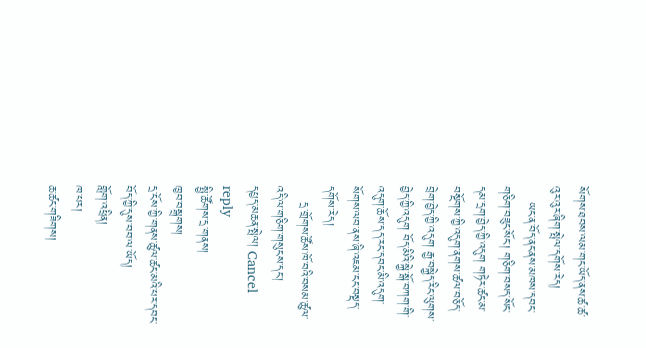སོགས་ཐབས་ལམ་གང་ཡོད་ནས་ཚ་ཚ་འུར་འུར་ཞིག་སྤེལ་དགོས་རེད།
    ཡང་ན་བོད་ནང་ནས་མཁས་དབང་གཅིག་བཟུང་སོང་། གཅིག་བསད་སོང་དམ་དྲག་བྱེད་ཀྱི་འདུག གཏེར་ཚང་མ་བསྔོགས་ཀྱི་འདུག་ནགས་ཚལ་བཅོད་བྲེག་བྱེད་ཀྱི་འདུག རྒྱ་བསྐྱེད་རིང་ལུགས་བྱེད་ཀྱི་འདུག བོད་མིའི་སྐྱེ་སྒོ་བཀག་གི་འདུག་ཆོས་དད་རང་དབང་མི་འདུག་སོགས་ལབ་ནས་ཞི་འཇམ་ངང་བསྡད་དགོས་རེད།
    དྲ་གྲོགས་ཚོས་ཁོ་བའི་བསམ་ཚུལ་འདི་ལ་གཅིག་གསུངས་དང་།
དཔྱད་མཆན་སྤེལ། Cancel reply
སྤྱི་ཚོགས་དྲ་གནས།
ཁྱབ་བསྒྲགས།
དྲ་ངོས་ཀྱི་གནས་ཚུལ་ཚང་མའི་པར་དབང་བོད་ཀྱི་དུས་བབ་ལ་ཡོད།
གློག་འཕྲིན།
ཁ་པར།
ཆ་ཚང་གཟིགས།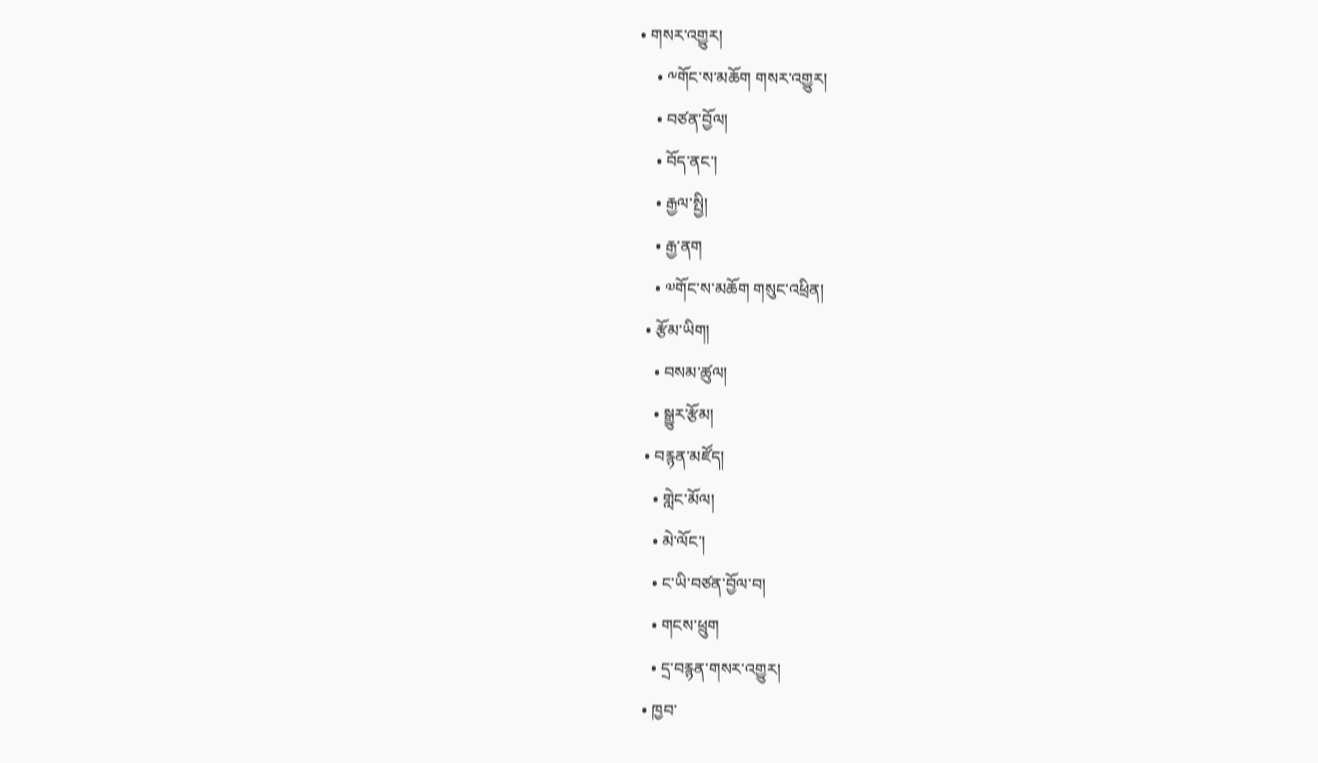• གསར་འགྱུར།
    • ༸གོང་ས་མཆོག གསར་འགྱུར།
    • བཙན་བྱོལ།
    • བོད་ནང་།
    • རྒྱལ་སྤྱི།
    • རྒྱ་ནག
    • ༧གོང་ས་མཆོག གསུང་འཕྲིན།
  • རྩོམ་ཡིག།
    • བསམ་ཚུལ།
    • སྒྱུར་རྩོམ།
  • བརྙན་མཛོད།
    • གླེང་མོལ།
    • མེ་ལོང་།
    • ང་ཡི་བཙན་བྱོལ་བ།
    • གངས་ཕྲུག
    • དྲ་བརྙན་གསར་འགྱུར།
  • ཁྱབ་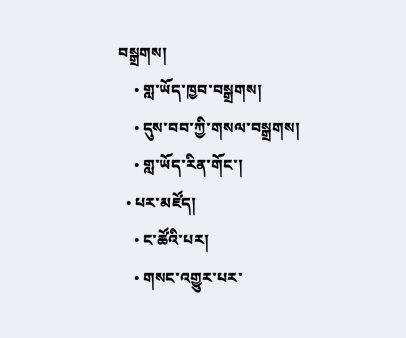བསྒྲགས།
    • གླ་ཡོད་ཁྱབ་བསྒྲགས།
    • དུས་བབ་ཀྱི་གསལ་བསྒྲགས།
    • གླ་ཡོད་རིན་གོང་།
  • པར་མཛོད།
    • ང་ཚོའི་པར།
    • གསང་འགྱུར་པར་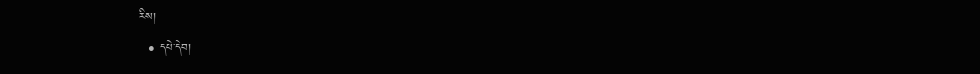རིས།
  • དཔེ་དེབ།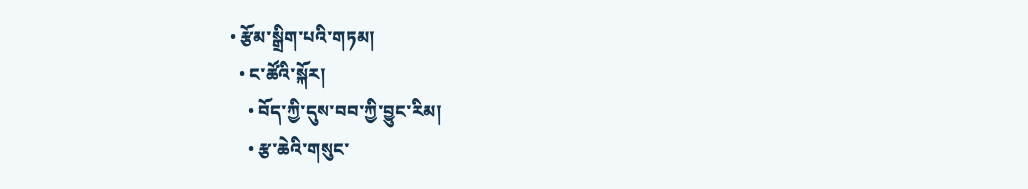• རྩོམ་སྒྲིག་པའི་གཏམ།
  • ང་ཚོའི་སྐོར།
    • བོད་ཀྱི་དུས་བབ་ཀྱི་བྱུང་རིམ།
    • རྩ་ཆེའི་གསུང་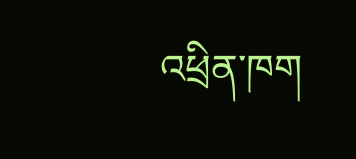འཕྲིན་ཁག